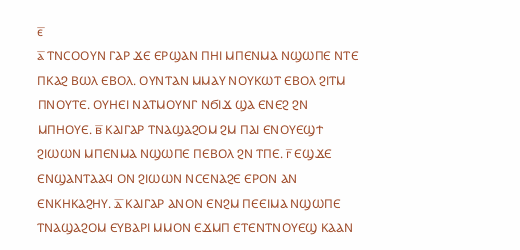ⲉ̅
ⲁ̅ ⲦⲚⲤⲞⲞⲨⲚ ⲄⲀⲢ ϪⲈ ⲈⲢϢⲀⲚ ⲠⲎⲒ ⲘⲠⲈⲚⲘⲀ ⲚϢⲰⲠⲈ ⲚⲦⲈ ⲠⲔⲀϨ ⲂⲰⲖ ⲈⲂⲞⲖ. ⲞⲨⲚⲦⲀⲚ ⲘⲘⲀⲨ ⲚⲞⲨⲔⲰⲦ ⲈⲂⲞⲖ ϨⲒⲦⲘ ⲠⲚⲞⲨⲦⲈ. ⲞⲨⲎⲈⲒ ⲚⲀⲦⲘⲞⲨⲚⲄ ⲚϬⲒϪ ϢⲀ ⲈⲚⲈϨ ϨⲚ ⲘⲠⲎⲞⲨⲈ. ⲃ̅ ⲔⲀⲒⲄⲀⲢ ⲦⲚⲀϢⲀϨⲞⲘ ϨⲘ ⲠⲀⲒ ⲈⲚⲞⲨⲈϢϮ ϨⲒⲰⲰⲚ ⲘⲠⲈⲚⲘⲀ ⲚϢⲰⲠⲈ ⲠⲈⲂⲞⲖ ϨⲚ ⲦⲠⲈ. ⲅ̅ ⲈϢϪⲈ ⲈⲚϢⲀⲚⲦⲀⲀϤ ⲞⲚ ϨⲒⲰⲰⲚ ⲚⲤⲈⲚⲀϨⲈ ⲈⲢⲞⲚ ⲀⲚ ⲈⲚⲔⲎⲔⲀϨⲎⲨ. ⲇ̅ ⲔⲀⲒⲄⲀⲢ ⲀⲚⲞⲚ ⲈⲚϨⲘ ⲠⲈⲈⲒⲘⲀ ⲚϢⲰⲠⲈ ⲦⲚⲀϢⲀϨⲞⲘ ⲈⲨⲂⲀⲢⲒ ⲘⲘⲞⲚ ⲈϪⲘⲠ ⲈⲦⲈⲚⲦⲚⲞⲨⲈϢ ⲔⲀⲀⲚ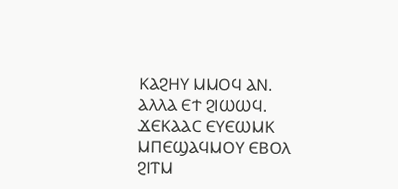ⲔⲀϨⲎⲨ ⲘⲘⲞϤ ⲀⲚ. ⲀⲖⲖⲀ ⲈϮ ϨⲒⲰⲰϤ. ϪⲈⲔⲀⲀⲤ ⲈⲨⲈⲰⲘⲔ ⲘⲠⲈϢⲀϤⲘⲞⲨ ⲈⲂⲞⲖ ϨⲒⲦⲘ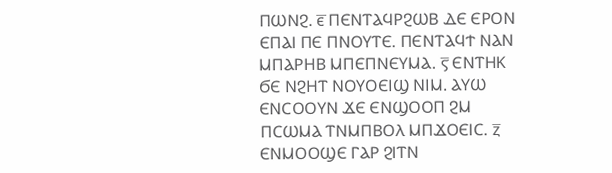ⲠⲰⲚϨ. ⲉ̅ ⲠⲈⲚⲦⲀϤⲢϨⲰⲂ ⲆⲈ ⲈⲢⲞⲚ ⲈⲠⲀⲒ ⲠⲈ ⲠⲚⲞⲨⲦⲈ. ⲠⲈⲚⲦⲀϤϮ ⲚⲀⲚ ⲘⲠⲀⲢⲎⲂ ⲘⲠⲈⲠⲚⲈⲨⲘⲀ. ⲋ̅ ⲈⲚⲦⲎⲔ ϬⲈ ⲚϨⲎⲦ ⲚⲞⲨⲞⲈⲒϢ ⲚⲒⲘ. ⲀⲨⲰ ⲈⲚⲤⲞⲞⲨⲚ ϪⲈ ⲈⲚϢⲞⲞⲠ ϨⲘ ⲠⲤⲰⲘⲀ ⲦⲚⲘⲠⲂⲞⲖ ⲘⲠϪⲞⲈⲒⲤ. ⲍ̅ ⲈⲚⲘⲞⲞϢⲈ ⲄⲀⲢ ϨⲒⲦⲚ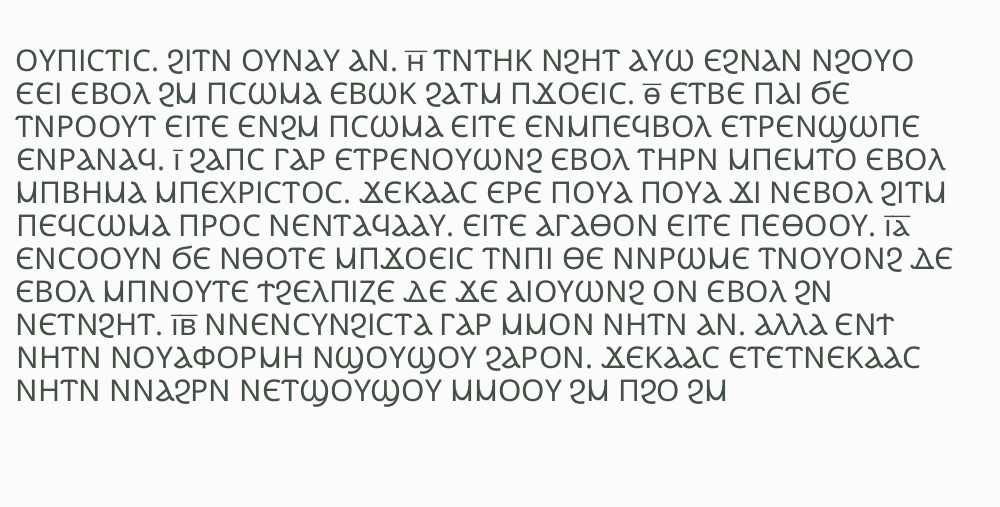ⲞⲨⲠⲒⲤⲦⲒⲤ. ϨⲒⲦⲚ ⲞⲨⲚⲀⲨ ⲀⲚ. ⲏ̅ ⲦⲚⲦⲎⲔ ⲚϨⲎⲦ ⲀⲨⲰ ⲈϨⲚⲀⲚ ⲚϨⲞⲨⲞ ⲈⲈⲒ ⲈⲂⲞⲖ ϨⲘ ⲠⲤⲰⲘⲀ ⲈⲂⲰⲔ ϨⲀⲦⲘ ⲠϪⲞⲈⲒⲤ. ⲑ̅ ⲈⲦⲂⲈ ⲠⲀⲒ ϬⲈ ⲦⲚⲢⲞⲞⲨⲦ ⲈⲒⲦⲈ ⲈⲚϨⲘ ⲠⲤⲰⲘⲀ ⲈⲒⲦⲈ ⲈⲚⲘⲠⲈϤⲂⲞⲖ ⲈⲦⲢⲈⲚϢⲰⲠⲈ ⲈⲚⲢⲀⲚⲀϤ. ⲓ̅ ϨⲀⲠⲤ ⲄⲀⲢ ⲈⲦⲢⲈⲚⲞⲨⲰⲚϨ ⲈⲂⲞⲖ ⲦⲎⲢⲚ ⲘⲠⲈⲘⲦⲞ ⲈⲂⲞⲖ ⲘⲠⲂⲎⲘⲀ ⲘⲠⲈⲬⲢⲒⲤⲦⲞⲤ. ϪⲈⲔⲀⲀⲤ ⲈⲢⲈ ⲠⲞⲨⲀ ⲠⲞⲨⲀ ϪⲒ ⲚⲈⲂⲞⲖ ϨⲒⲦⲘ ⲠⲈϤⲤⲰⲘⲀ ⲠⲢⲞⲤ ⲚⲈⲚⲦⲀϤⲀⲀⲨ. ⲈⲒⲦⲈ ⲀⲄⲀⲐⲞⲚ ⲈⲒⲦⲈ ⲠⲈⲐⲞⲞⲨ. ⲓ̅ⲁ̅ ⲈⲚⲤⲞⲞⲨⲚ ϬⲈ ⲚⲐⲞⲦⲈ ⲘⲠϪⲞⲈⲒⲤ ⲦⲚⲠⲒ ⲐⲈ ⲚⲚⲢⲰⲘⲈ ⲦⲚⲞⲨⲞⲚϨ ⲆⲈ ⲈⲂⲞⲖ ⲘⲠⲚⲞⲨⲦⲈ ϮϨⲈⲖⲠⲒⲌⲈ ⲆⲈ ϪⲈ ⲀⲒⲞⲨⲰⲚϨ ⲞⲚ ⲈⲂⲞⲖ ϨⲚ ⲚⲈⲦⲚϨⲎⲦ. ⲓ̅ⲃ̅ ⲚⲚⲈⲚⲤⲨⲚϨⲒⲤⲦⲀ ⲄⲀⲢ ⲘⲘⲞⲚ ⲚⲎⲦⲚ ⲀⲚ. ⲀⲖⲖⲀ ⲈⲚϮ ⲚⲎⲦⲚ ⲚⲞⲨⲀⲪⲞⲢⲘⲎ ⲚϢⲞⲨϢⲞⲨ ϨⲀⲢⲞⲚ. ϪⲈⲔⲀⲀⲤ ⲈⲦⲈⲦⲚⲈⲔⲀⲀⲤ ⲚⲎⲦⲚ ⲚⲚⲀϨⲢⲚ ⲚⲈⲦϢⲞⲨϢⲞⲨ ⲘⲘⲞⲞⲨ ϨⲘ ⲠϨⲞ ϨⲘ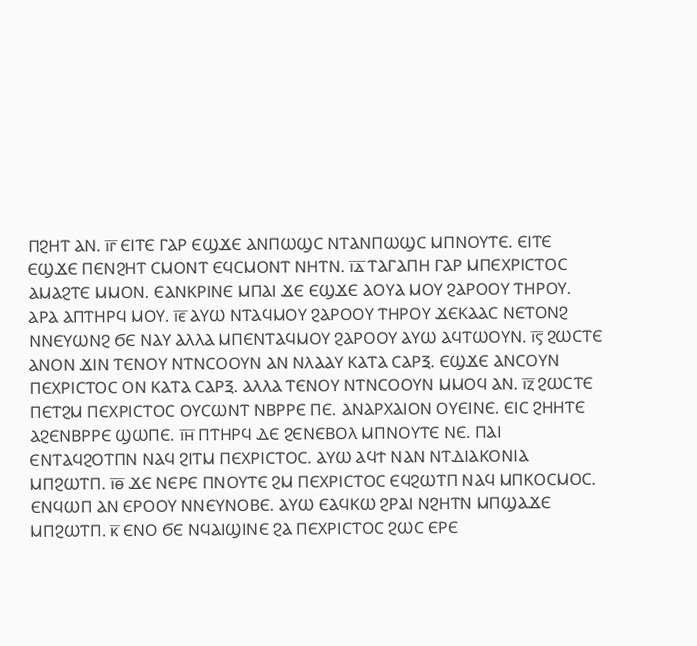ⲠϨⲎⲦ ⲀⲚ. ⲓ̅ⲅ̅ ⲈⲒⲦⲈ ⲄⲀⲢ ⲈϢϪⲈ ⲀⲚⲠⲰϢⲤ ⲚⲦⲀⲚⲠⲰϢⲤ ⲘⲠⲚⲞⲨⲦⲈ. ⲈⲒⲦⲈ ⲈϢϪⲈ ⲠⲈⲚϨⲎⲦ ⲤⲘⲞⲚⲦ ⲈϤⲤⲘⲞⲚⲦ ⲚⲎⲦⲚ. ⲓ̅ⲇ̅ ⲦⲀⲄⲀⲠⲎ ⲄⲀⲢ ⲘⲠⲈⲬⲢⲒⲤⲦⲞⲤ ⲀⲘⲀϨⲦⲈ ⲘⲘⲞⲚ. ⲈⲀⲚⲔⲢⲒⲚⲈ ⲘⲠⲀⲒ ϪⲈ ⲈϢϪⲈ ⲀⲞⲨⲀ ⲘⲞⲨ ϨⲀⲢⲞⲞⲨ ⲦⲎⲢⲞⲨ. ⲀⲢⲀ ⲀⲠⲦⲎⲢϤ ⲘⲞⲨ. ⲓ̅ⲉ̅ ⲀⲨⲰ ⲚⲦⲀϤⲘⲞⲨ ϨⲀⲢⲞⲞⲨ ⲦⲎⲢⲞⲨ ϪⲈⲔⲀⲀⲤ ⲚⲈⲦⲞⲚϨ ⲚⲚⲈⲨⲰⲚϨ ϬⲈ ⲚⲀⲨ ⲀⲖⲖⲀ ⲘⲠⲈⲚⲦⲀϤⲘⲞⲨ ϨⲀⲢⲞⲞⲨ ⲀⲨⲰ ⲀϤⲦⲰⲞⲨⲚ. ⲓ̅ⲋ̅ ϨⲰⲤⲦⲈ ⲀⲚⲞⲚ ϪⲒⲚ ⲦⲈⲚⲞⲨ ⲚⲦⲚⲤⲞⲞⲨⲚ ⲀⲚ ⲚⲖⲀⲀⲨ ⲔⲀⲦⲀ ⲤⲀⲢⲜ. ⲈϢϪⲈ ⲀⲚⲤⲞⲨⲚ ⲠⲈⲬⲢⲒⲤⲦⲞⲤ ⲞⲚ ⲔⲀⲦⲀ ⲤⲀⲢⲜ. ⲀⲖⲖⲀ ⲦⲈⲚⲞⲨ ⲚⲦⲚⲤⲞⲞⲨⲚ ⲘⲘⲞϤ ⲀⲚ. ⲓ̅ⲍ̅ ϨⲰⲤⲦⲈ ⲠⲈⲦϨⲘ ⲠⲈⲬⲢⲒⲤⲦⲞⲤ ⲞⲨⲤⲰⲚⲦ ⲚⲂⲢⲢⲈ ⲠⲈ. ⲀⲚⲀⲢⲬⲀⲒⲞⲚ ⲞⲨⲈⲒⲚⲈ. ⲈⲒⲤ ϨⲎⲎⲦⲈ ⲀϨⲈⲚⲂⲢⲢⲈ ϢⲰⲠⲈ. ⲓ̅ⲏ̅ ⲠⲦⲎⲢϤ ⲆⲈ ϨⲈⲚⲈⲂⲞⲖ ⲘⲠⲚⲞⲨⲦⲈ ⲚⲈ. ⲠⲀⲒ ⲈⲚⲦⲀϤϨⲞⲦⲠⲚ ⲚⲀϤ ϨⲒⲦⲘ ⲠⲈⲬⲢⲒⲤⲦⲞⲤ. ⲀⲨⲰ ⲀϤϮ ⲚⲀⲚ ⲚⲦⲆⲒⲀⲔⲞⲚⲒⲀ ⲘⲠϨⲰⲦⲠ. ⲓ̅ⲑ̅ ϪⲈ ⲚⲈⲢⲈ ⲠⲚⲞⲨⲦⲈ ϨⲘ ⲠⲈⲬⲢⲒⲤⲦⲞⲤ ⲈϤϨⲰⲦⲠ ⲚⲀϤ ⲘⲠⲔⲞⲤⲘⲞⲤ. ⲈⲚϤⲰⲠ ⲀⲚ ⲈⲢⲞⲞⲨ ⲚⲚⲈⲨⲚⲞⲂⲈ. ⲀⲨⲰ ⲈⲀϤⲔⲰ ϨⲢⲀⲒ ⲚϨⲎⲦⲚ ⲘⲠϢⲀϪⲈ ⲘⲠϨⲰⲦⲠ. ⲕ̅ ⲈⲚⲞ ϬⲈ ⲚϤⲀⲒϢⲒⲚⲈ ϨⲀ ⲠⲈⲬⲢⲒⲤⲦⲞⲤ ϨⲰⲤ ⲈⲢⲈ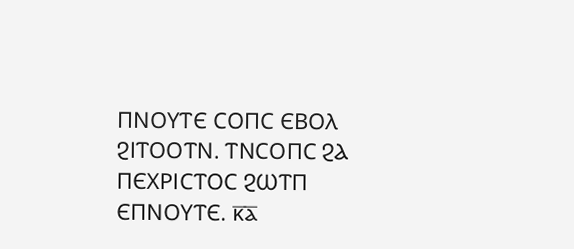ⲠⲚⲞⲨⲦⲈ ⲤⲞⲠⲤ ⲈⲂⲞⲖ ϨⲒⲦⲞⲞⲦⲚ. ⲦⲚⲤⲞⲠⲤ ϨⲀ ⲠⲈⲬⲢⲒⲤⲦⲞⲤ ϨⲰⲦⲠ ⲈⲠⲚⲞⲨⲦⲈ. ⲕ̅ⲁ̅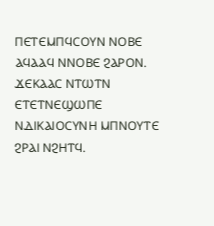ⲠⲈⲦⲈⲘⲠϤⲤⲞⲨⲚ ⲚⲞⲂⲈ ⲀϤⲀⲀϤ ⲚⲚⲞⲂⲈ ϨⲀⲢⲞⲚ. ϪⲈⲔⲀⲀⲤ ⲚⲦⲰⲦⲚ ⲈⲦⲈⲦⲚⲈϢⲰⲠⲈ ⲚⲆⲒⲔⲀⲒⲞⲤⲨⲚⲎ ⲘⲠⲚⲞⲨⲦⲈ ϨⲢⲀⲒ ⲚϨⲎⲦϤ.